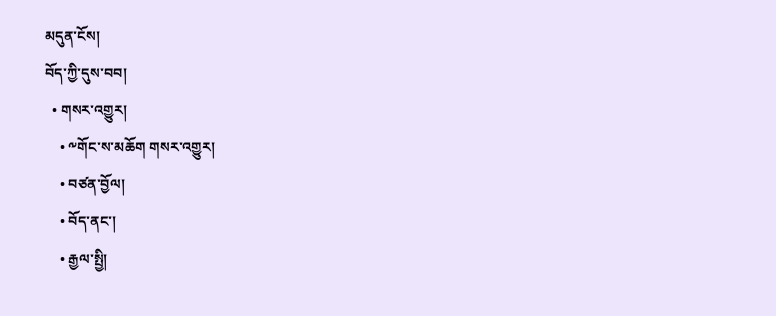མདུན་ངོས།
བོད་ཀྱི་དུས་བབ།
  • གསར་འགྱུར།
    • ༸གོང་ས་མཆོག གསར་འགྱུར།
    • བཙན་བྱོལ།
    • བོད་ནང་།
    • རྒྱལ་སྤྱི།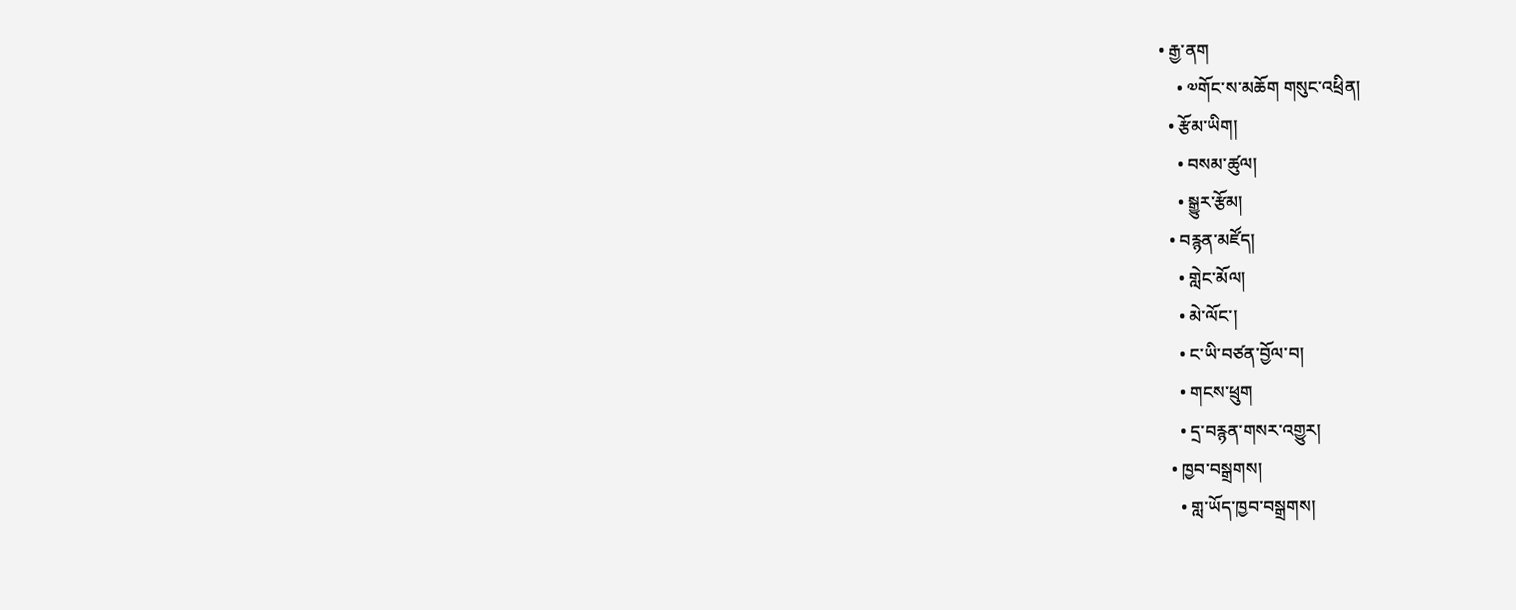• རྒྱ་ནག
    • ༧གོང་ས་མཆོག གསུང་འཕྲིན།
  • རྩོམ་ཡིག།
    • བསམ་ཚུལ།
    • སྒྱུར་རྩོམ།
  • བརྙན་མཛོད།
    • གླེང་མོལ།
    • མེ་ལོང་།
    • ང་ཡི་བཙན་བྱོལ་བ།
    • གངས་ཕྲུག
    • དྲ་བརྙན་གསར་འགྱུར།
  • ཁྱབ་བསྒྲགས།
    • གླ་ཡོད་ཁྱབ་བསྒྲགས།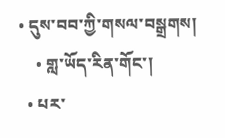• དུས་བབ་ཀྱི་གསལ་བསྒྲགས།
    • གླ་ཡོད་རིན་གོང་།
  • པར་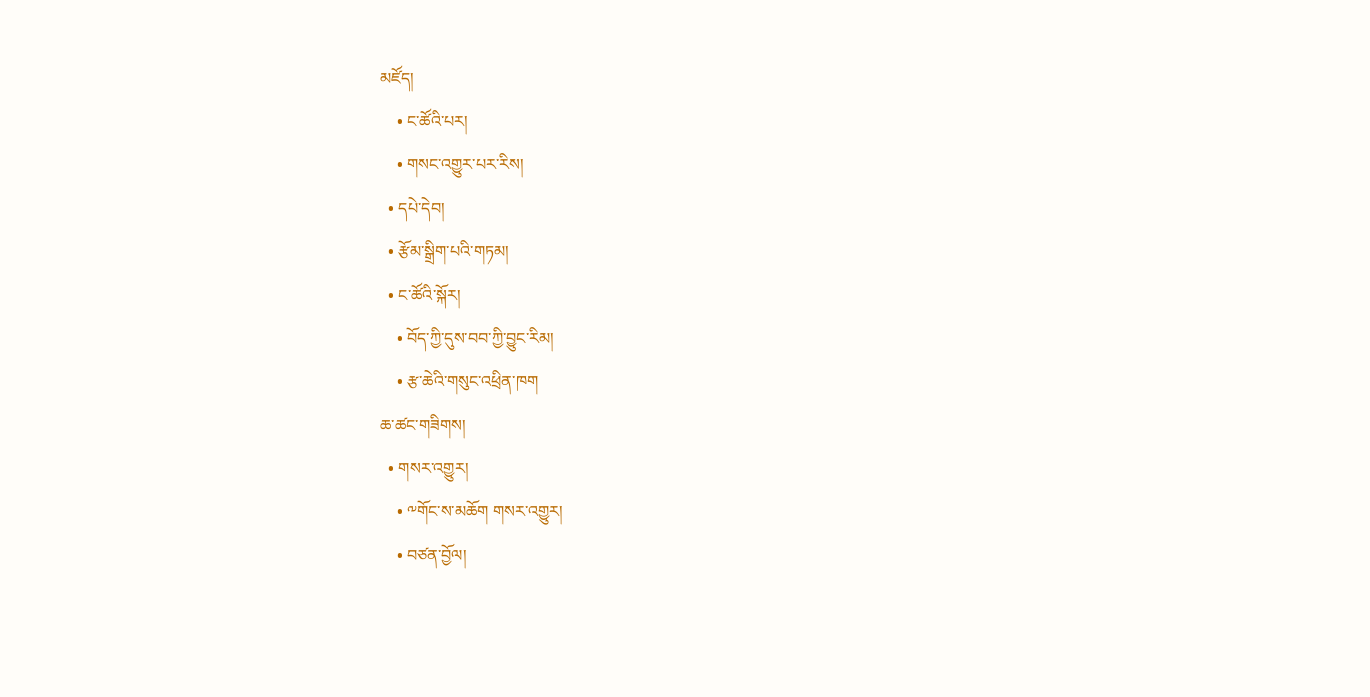མཛོད།
    • ང་ཚོའི་པར།
    • གསང་འགྱུར་པར་རིས།
  • དཔེ་དེབ།
  • རྩོམ་སྒྲིག་པའི་གཏམ།
  • ང་ཚོའི་སྐོར།
    • བོད་ཀྱི་དུས་བབ་ཀྱི་བྱུང་རིམ།
    • རྩ་ཆེའི་གསུང་འཕྲིན་ཁག
ཆ་ཚང་གཟིགས།
  • གསར་འགྱུར།
    • ༸གོང་ས་མཆོག གསར་འགྱུར།
    • བཙན་བྱོལ།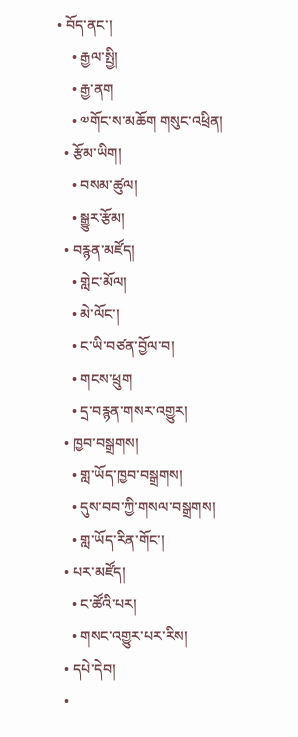• བོད་ནང་།
    • རྒྱལ་སྤྱི།
    • རྒྱ་ནག
    • ༧གོང་ས་མཆོག གསུང་འཕྲིན།
  • རྩོམ་ཡིག།
    • བསམ་ཚུལ།
    • སྒྱུར་རྩོམ།
  • བརྙན་མཛོད།
    • གླེང་མོལ།
    • མེ་ལོང་།
    • ང་ཡི་བཙན་བྱོལ་བ།
    • གངས་ཕྲུག
    • དྲ་བརྙན་གསར་འགྱུར།
  • ཁྱབ་བསྒྲགས།
    • གླ་ཡོད་ཁྱབ་བསྒྲགས།
    • དུས་བབ་ཀྱི་གསལ་བསྒྲགས།
    • གླ་ཡོད་རིན་གོང་།
  • པར་མཛོད།
    • ང་ཚོའི་པར།
    • གསང་འགྱུར་པར་རིས།
  • དཔེ་དེབ།
  •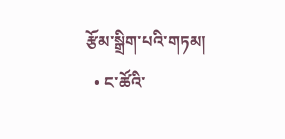རྩོམ་སྒྲིག་པའི་གཏམ།
  • ང་ཚོའི་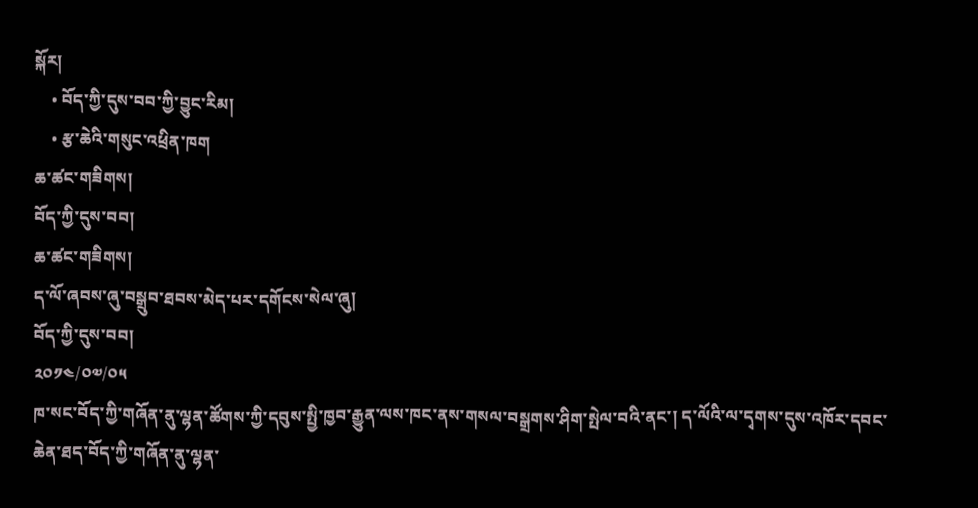སྐོར།
    • བོད་ཀྱི་དུས་བབ་ཀྱི་བྱུང་རིམ།
    • རྩ་ཆེའི་གསུང་འཕྲིན་ཁག
ཆ་ཚང་གཟིགས།
བོད་ཀྱི་དུས་བབ།
ཆ་ཚང་གཟིགས།
ད་ལོ་ཞབས་ཞུ་བསྒྲུབ་ཐབས་མེད་པར་དགོངས་སེལ་ཞུ།
བོད་ཀྱི་དུས་བབ།
༢༠༡༤/༠༧/༠༥
ཁ་སང་བོད་ཀྱི་གཞོན་ནུ་ལྷན་ཚོགས་ཀྱི་དབུས་སྤྱི་ཁྱབ་རྒྱུན་ལས་ཁང་ནས་གསལ་བསྒྲགས་ཤིག་སྤེལ་བའི་ནང་། ད་ལོའི་ལ་དྭགས་དུས་འཁོར་དབང་ཆེན་ཐད་བོད་ཀྱི་གཞོན་ནུ་ལྷན་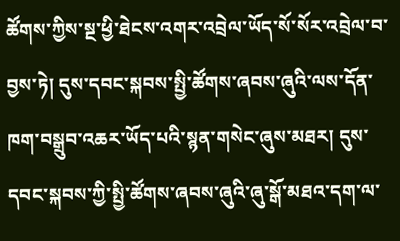ཚོགས་ཀྱིས་སྔ་ཕྱི་ཐེངས་འགར་འབྲེལ་ཡོད་སོ་སོར་འབྲེལ་བ་བྱས་ཏེ། དུས་དབང་སྐབས་སྤྱི་ཚོགས་ཞབས་ཞུའི་ལས་དོན་ཁག་བསྒྲུབ་འཆར་ཡོད་པའི་སྙན་གསེང་ཞུས་མཐར། དུས་དབང་སྐབས་ཀྱི་སྤྱི་ཚོགས་ཞབས་ཞུའི་ཞུ་སྒོ་མཐའ་དག་ལ་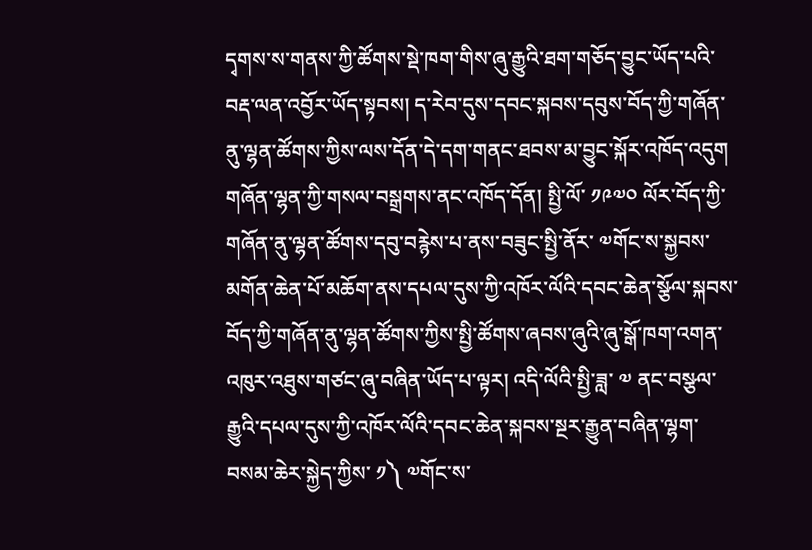དྭགས་ས་གནས་ཀྱི་ཚོགས་སྡེ་ཁག་གིས་ཞུ་རྒྱུའི་ཐག་གཅོད་བྱུང་ཡོད་པའི་བརྡ་ལན་འབྱོར་ཡོད་སྟབས། ད་རེབ་དུས་དབང་སྐབས་དབུས་བོད་ཀྱི་གཞོན་ནུ་ལྷན་ཚོགས་ཀྱིས་ལས་དོན་དེ་དག་གནང་ཐབས་མ་བྱུང་སྐོར་འཁོད་འདུག
གཞོན་ལྷན་ཀྱི་གསལ་བསྒྲགས་ནང་འཁོད་དོན། སྤྱི་ལོ་ ༡༩༧༠ ལོར་བོད་ཀྱི་གཞོན་ནུ་ལྷན་ཚོགས་དབུ་བརྙེས་པ་ནས་བཟུང་སྤྱི་ནོར་ ༧གོང་ས་སྐྱབས་མགོན་ཆེན་པོ་མཆོག་ནས་དཔལ་དུས་ཀྱི་འཁོར་ལོའི་དབང་ཆེན་སྩོལ་སྐབས་བོད་ཀྱི་གཞོན་ནུ་ལྷན་ཚོགས་ཀྱིས་སྤྱི་ཚོགས་ཞབས་ཞུའི་ཞུ་སྒོ་ཁག་འགན་འཁུར་འཐུས་གཙང་ཞུ་བཞིན་ཡོད་པ་ལྟར། འདི་ལོའི་སྤྱི་ཟླ་ ༧ ནང་བསྩལ་རྒྱུའི་དཔལ་དུས་ཀྱི་འཁོར་ལོའི་དབང་ཆེན་སྐབས་སྔར་རྒྱུན་བཞིན་ལྷག་བསམ་ཆེར་སྐྱེད་ཀྱིས་ ༡༽ ༧གོང་ས་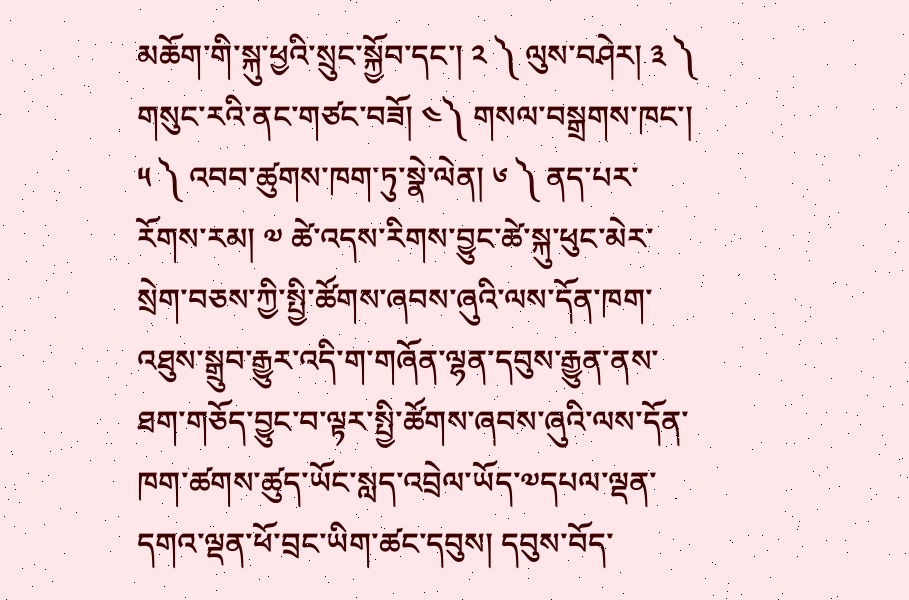མཆོག་གི་སྐུ་ཕྱའི་སྲུང་སྐྱོབ་དང་། ༢ ༽ ལུས་བཤེར། ༣ ༽ གསུང་རའི་ནང་གཙང་བཟོ། ༤༽ གསལ་བསྒྲགས་ཁང་། ༥ ༽ འབབ་ཚུགས་ཁག་ཏུ་སྣེ་ལེན། ༦ ༽ ནད་པར་རོགས་རམ། ༧ ཚེ་འདས་རིགས་བྱུང་ཚེ་སྐུ་ཕུང་མེར་སྲེག་བཅས་ཀྱི་སྤྱི་ཚོགས་ཞབས་ཞུའི་ལས་དོན་ཁག་འཐུས་སྒྲུབ་རྒྱུར་འདི་ག་གཞོན་ལྷན་དབུས་རྒྱུན་ནས་ཐག་གཅོད་བྱུང་བ་ལྟར་སྤྱི་ཚོགས་ཞབས་ཞུའི་ལས་དོན་ཁག་ཚགས་ཚུད་ཡོང་སླད་འབྲེལ་ཡོད་༧དཔལ་ལྡན་དགའ་ལྡན་ཕོ་བྲང་ཡིག་ཚང་དབུས། དབུས་བོད་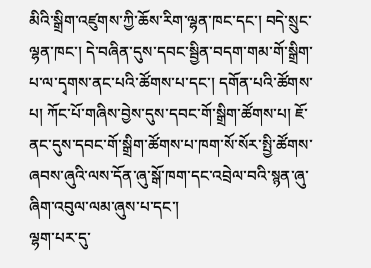མིའི་སྒྲིག་འཛུགས་ཀྱི་ཆོས་རིག་ལྷན་ཁང་དང་། བདེ་སྲུང་ལྷན་ཁང་། དེ་བཞིན་དུས་དབང་སྦྱིན་བདག་གམ་གོ་སྒྲིག་པ་ལ་དྭགས་ནང་པའི་ཚོགས་པ་དང་། དགོན་པའི་ཚོགས་པ། ཀོང་པོ་གཞིས་བྱེས་དུས་དབང་གོ་སྒྲིག་ཚོགས་པ། ཇོ་ནང་དུས་དབང་གོ་སྒྲིག་ཚོགས་པ་ཁག་སོ་སོར་སྤྱི་ཚོགས་ཞབས་ཞུའི་ལས་དོན་ཞུ་སྒོ་ཁག་དང་འབྲེལ་བའི་སྙན་ཞུ་ཞིག་འབུལ་ལམ་ཞུས་པ་དང་།
ལྷག་པར་དུ་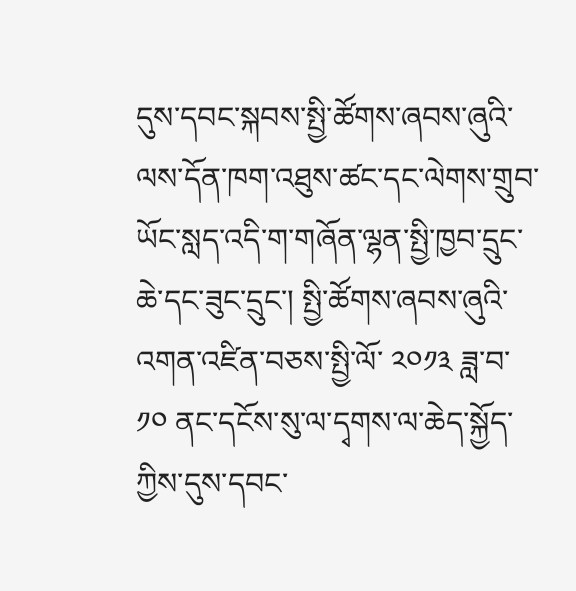དུས་དབང་སྐབས་སྤྱི་ཚོགས་ཞབས་ཞུའི་ལས་དོན་ཁག་འཐུས་ཚང་དང་ལེགས་གྲུབ་ཡོང་སླད་འདི་ག་གཞོན་ལྷན་སྤྱི་ཁྱབ་དྲུང་ཆེ་དང་ཟུང་དྲུང་། སྤྱི་ཚོགས་ཞབས་ཞུའི་འགན་འཛིན་བཅས་སྤྱི་ལོ་ ༢༠༡༣ ཟླ་བ་ ༡༠ ནང་དངོས་སུ་ལ་དྭགས་ལ་ཆེད་སྐྱོད་ཀྱིས་དུས་དབང་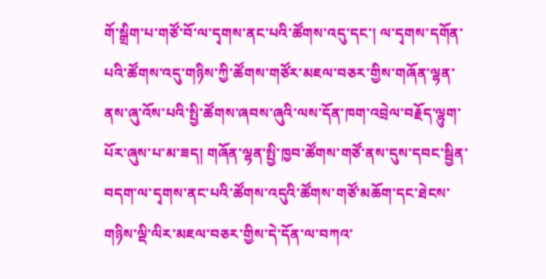གོ་སྒྲིག་པ་གཙོ་བོ་ལ་དྭགས་ནང་པའི་ཚོགས་འདུ་དང་། ལ་དྭགས་དགོན་པའི་ཚོགས་འདུ་གཉིས་ཀྱི་ཚོགས་གཙོར་མཇལ་བཅར་གྱིས་གཞོན་ལྷན་ནས་ཞུ་འོས་པའི་སྤྱི་ཚོགས་ཞབས་ཞུའི་ལས་དོན་ཁག་འབྲེལ་བརྗོད་ལྷུག་པོར་ཞུས་པ་མ་ཟད། གཞོན་ལྷན་སྤྱི་ཁྱབ་ཚོགས་གཙོ་ནས་དུས་དབང་སྦྱིན་བདག་ལ་དྭགས་ནང་པའི་ཚོགས་འདུའི་ཚོགས་གཙོ་མཆོག་དང་ཐེངས་གཉིས་ལྡི་ལིར་མཇལ་བཅར་གྱིས་དེ་དོན་ལ་བཀའ་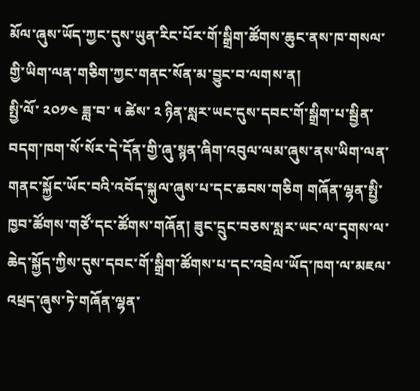མོལ་ཞུས་ཡོད་ཀྱང་དུས་ཡུན་རིང་པོར་གོ་སྒྲིག་ཚོགས་ཆུང་ནས་ཁ་གསལ་གྱི་ཡིག་ལན་གཅིག་ཀྱང་གནང་སོན་མ་བྱུང་བ་ལགས་ན།
སྤྱི་ལོ་ ༢༠༡༤ ཟླ་བ་ ༥ ཚེས་ ༢ ཉིན་སླར་ཡང་དུས་དབང་གོ་སྒྲིག་པ་སྦྱིན་བདག་ཁག་སོ་སོར་དེ་དོན་གྱི་ཞུ་སྙན་ཞིག་འབུལ་ལམ་ཞུས་ནས་ཡིག་ལན་གནང་སྐྱོང་ཡོང་བའི་འབོད་སྐུལ་ཞུས་པ་དང་ཆབས་གཅིག གཞོན་ལྷན་སྤྱི་ཁྱབ་ཚོགས་གཙོ་དང་ཚོགས་གཞོན། ཟུང་དྲུང་བཅས་སླར་ཡང་ལ་དྭགས་ལ་ཆེད་སྐྱོད་ཀྱིས་དུས་དབང་གོ་སྒྲིག་ཚོགས་པ་དང་འབྲེལ་ཡོད་ཁག་ལ་མཇལ་འཕྲད་ཞུས་ཏེ་གཞོན་ལྷན་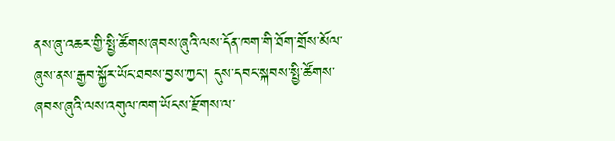ནས་ཞུ་འཆར་གྱི་སྤྱི་ཚོགས་ཞབས་ཞུའི་ལས་དོན་ཁག་གི་ཐོག་གྲོས་མོལ་ཞུས་ནས་རྒྱབ་སྐྱོར་ཡོང་ཐབས་བྱས་ཀྱང་། དུས་དབང་སྐབས་སྤྱི་ཚོགས་ཞབས་ཞུའི་ལས་འགུལ་ཁག་ཡོངས་རྫོགས་ལ་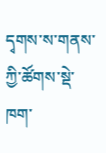དྭགས་ས་གནས་ཀྱི་ཚོགས་སྡེ་ཁག་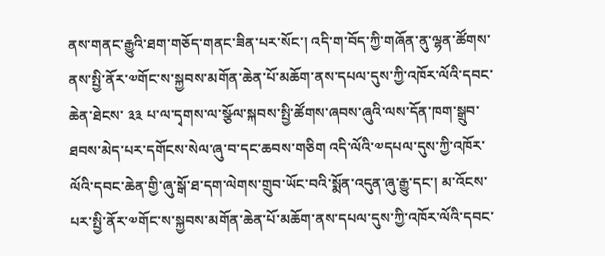ནས་གནང་རྒྱུའི་ཐག་གཅོད་གནང་ཟིན་པར་སོང་། འདི་ག་བོད་ཀྱི་གཞོན་ནུ་ལྷན་ཚོགས་ནས་སྤྱི་ནོར་༧གོང་ས་སྐྱབས་མགོན་ཆེན་པོ་མཆོག་ནས་དཔལ་དུས་ཀྱི་འཁོར་ལོའི་དབང་ཆེན་ཐེངས་ ༣༣ པ་ལ་དྭགས་ལ་སྩོལ་སྐབས་སྤྱི་ཚོགས་ཞབས་ཞུའི་ལས་དོན་ཁག་སྒྲུབ་ཐབས་མེད་པར་དགོངས་སེལ་ཞུ་བ་དང་ཆབས་གཅིག འདི་ལོའི་༧དཔལ་དུས་ཀྱི་འཁོར་ལོའི་དབང་ཆེན་གྱི་ཞུ་སྒོ་ཐ་དག་ལེགས་གྲུབ་ཡོང་བའི་སྨོན་འདུན་ཞུ་རྒྱུ་དང་། མ་འོངས་པར་སྤྱི་ནོར་༧གོང་ས་སྐྱབས་མགོན་ཆེན་པོ་མཆོག་ནས་དཔལ་དུས་ཀྱི་འཁོར་ལོའི་དབང་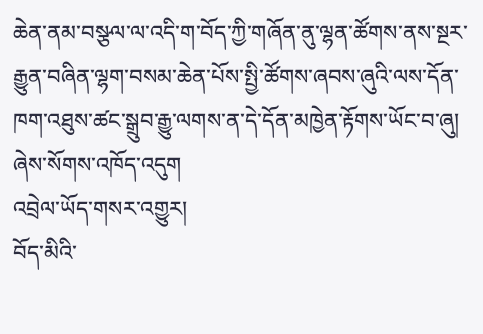ཆེན་ནམ་བསྩལ་ལ་འདི་ག་བོད་ཀྱི་གཞོན་ནུ་ལྷན་ཚོགས་ནས་སྔར་རྒྱུན་བཞིན་ལྷག་བསམ་ཆེན་པོས་སྤྱི་ཚོགས་ཞབས་ཞུའི་ལས་དོན་ཁག་འཐུས་ཚང་སྒྲུབ་རྒྱུ་ལགས་ན་དེ་དོན་མཁྱེན་རྟོགས་ཡོང་བ་ཞུ། ཞེས་སོགས་འཁོད་འདུག
འབྲེལ་ཡོད་གསར་འགྱུར།
བོད་མིའི་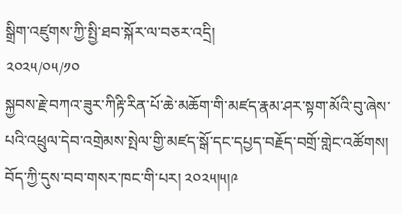སྒྲིག་འཛུགས་ཀྱི་སྤྱི་ཐབ་སྐོར་ལ་བཅར་འདྲི།
༢༠༢༥/༠༥/༡༠
སྐྱབས་རྗེ་བཀའ་ཟུར་ཀིརྟི་རིན་པོ་ཆེ་མཆོག་གི་མཛད་རྣམ་ཤར་སྟག་མོའི་བུ་ཞེས་པའི་འཕྲུལ་དེབ་འགྲེམས་སྤེལ་གྱི་མཛད་སྒོ་དང་དཔྱད་བརྗོད་བགྲོ་གླེང་འཚོགས། བོད་ཀྱི་དུས་བབ་གསར་ཁང་གི་པར། ༢༠༢༥།༥།༩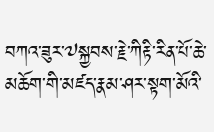བཀའ་ཟུར་༧སྐྱབས་རྗེ་ཀིརྟི་རིན་པོ་ཆེ་མཆོག་གི་མཛད་རྣམ་ཤར་སྟག་མོའི་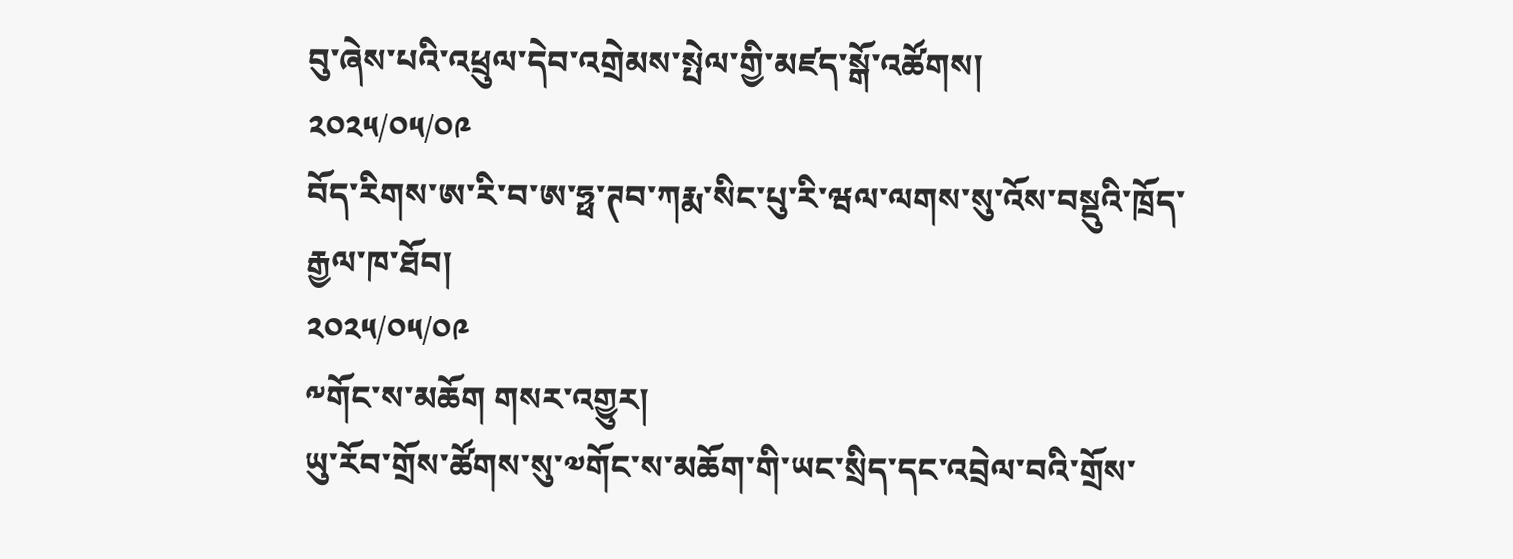བུ་ཞེས་པའི་འཕྲུལ་དེབ་འགྲེམས་སྤེལ་གྱི་མཛད་སྒོ་འཚོགས།
༢༠༢༥/༠༥/༠༩
བོད་རིགས་ཨ་རི་བ་ཨ་ཧྥ་ཊབ་ཀརྨ་སིང་པུ་རི་ཝལ་ལགས་སུ་འོས་བསྡུའི་ཁྲོད་རྒྱལ་ཁ་ཐོབ།
༢༠༢༥/༠༥/༠༩
༸གོང་ས་མཆོག གསར་འགྱུར།
ཡུ་རོབ་གྲོས་ཚོགས་སུ་༧གོང་ས་མཆོག་གི་ཡང་སྲིད་དང་འབྲེལ་བའི་གྲོས་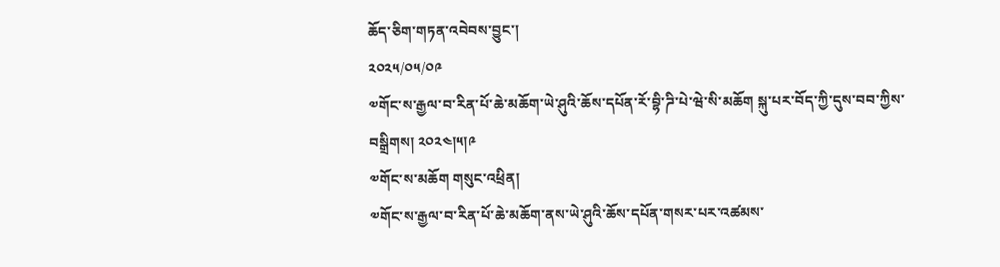ཆོད་ཅིག་གཏན་འབེབས་བྱུང་།
༢༠༢༥/༠༥/༠༩
༧གོང་ས་རྒྱལ་བ་རིན་པོ་ཆེ་མཆོག་ཡེ་ཤུའི་ཆོས་དཔོན་རོ་བྷི་ཌི་པེ་ཝེ་སི་མཆོག སྐུ་པར་བོད་ཀྱི་དུས་བབ་ཀྱིས་བསྒྲིགས། ༢༠༢༤།༥།༩
༧གོང་ས་མཆོག གསུང་འཕྲིན།
༧གོང་ས་རྒྱལ་བ་རིན་པོ་ཆེ་མཆོག་ནས་ཡེ་ཤུའི་ཆོས་དཔོན་གསར་པར་འཚམས་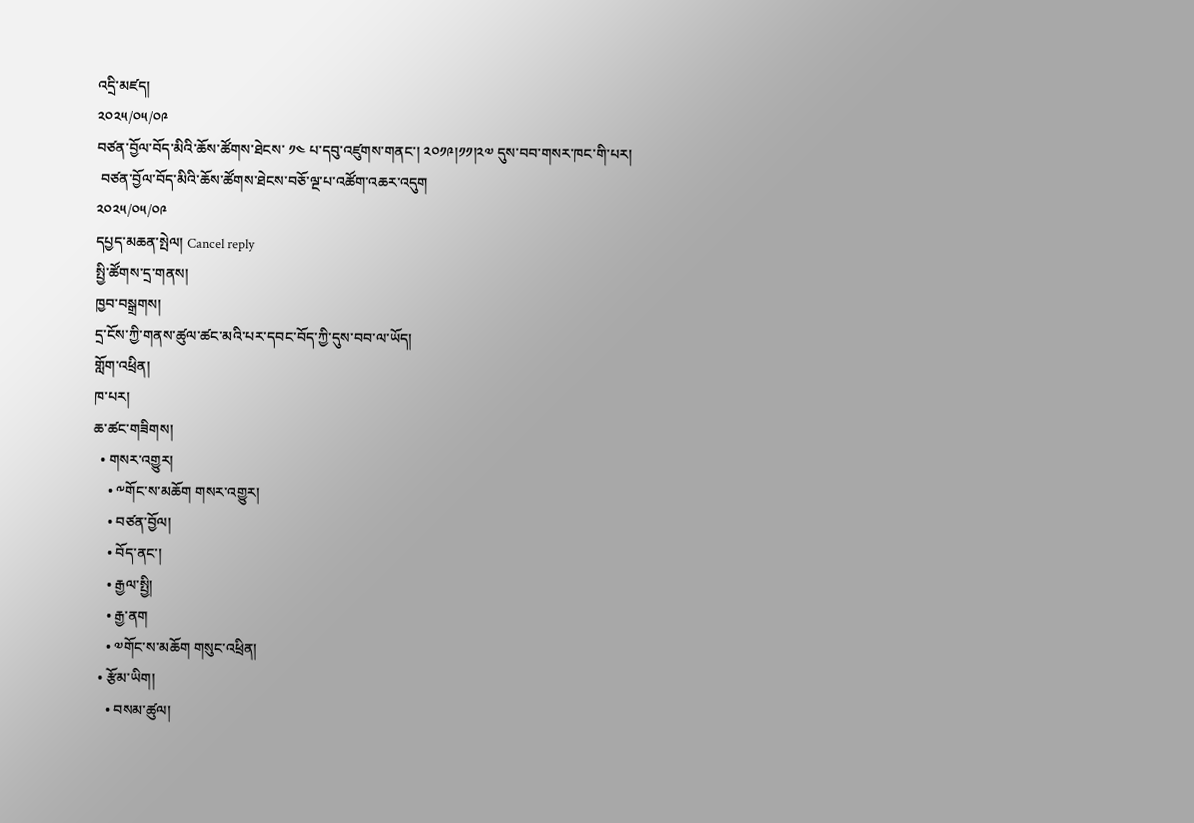འདྲི་མཛད།
༢༠༢༥/༠༥/༠༩
བཙན་བྱོལ་བོད་མིའི་ཆོས་ཚོགས་ཐེངས་ ༡༤ པ་དབུ་འཛུགས་གནང་། ༢༠༡༩།༡༡།༢༧ དུས་བབ་གསར་ཁང་གི་པར།
 བཙན་བྱོལ་བོད་མིའི་ཆོས་ཚོགས་ཐེངས་བཅོ་ལྔ་པ་འཚོག་འཆར་འདུག
༢༠༢༥/༠༥/༠༩
དཔྱད་མཆན་སྤེལ། Cancel reply
སྤྱི་ཚོགས་དྲ་གནས།
ཁྱབ་བསྒྲགས།
དྲ་ངོས་ཀྱི་གནས་ཚུལ་ཚང་མའི་པར་དབང་བོད་ཀྱི་དུས་བབ་ལ་ཡོད།
གློག་འཕྲིན།
ཁ་པར།
ཆ་ཚང་གཟིགས།
  • གསར་འགྱུར།
    • ༸གོང་ས་མཆོག གསར་འགྱུར།
    • བཙན་བྱོལ།
    • བོད་ནང་།
    • རྒྱལ་སྤྱི།
    • རྒྱ་ནག
    • ༧གོང་ས་མཆོག གསུང་འཕྲིན།
  • རྩོམ་ཡིག།
    • བསམ་ཚུལ།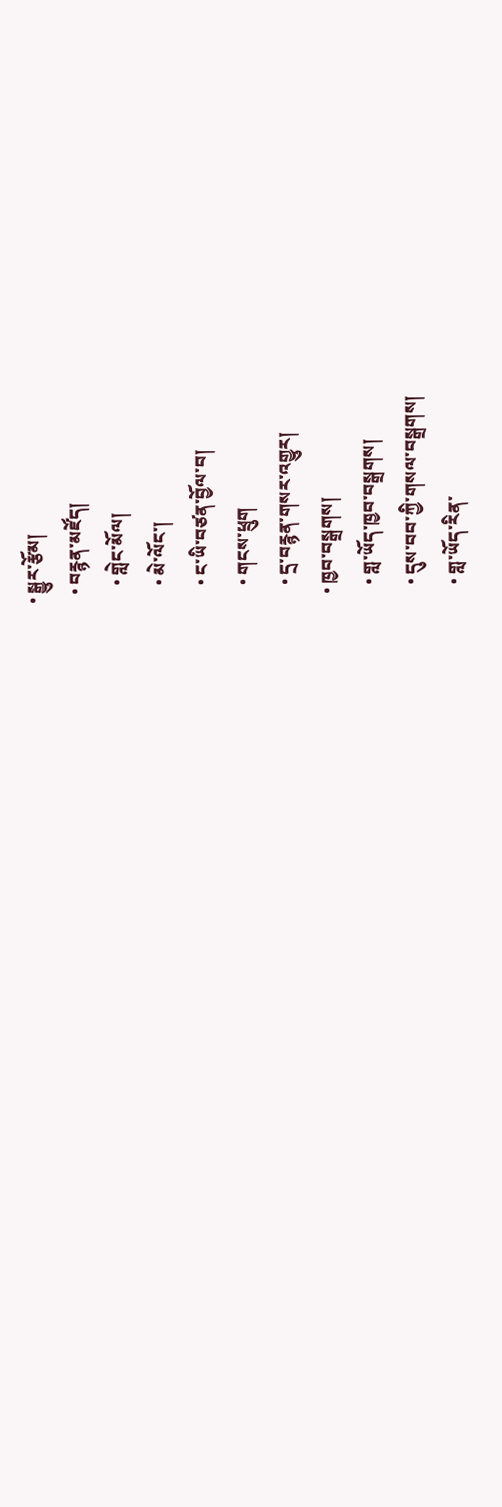• སྒྱུར་རྩོམ།
  • བརྙན་མཛོད།
    • གླེང་མོལ།
    • མེ་ལོང་།
    • ང་ཡི་བཙན་བྱོལ་བ།
    • གངས་ཕྲུག
    • དྲ་བརྙན་གསར་འགྱུར།
  • ཁྱབ་བསྒྲགས།
    • གླ་ཡོད་ཁྱབ་བསྒྲགས།
    • དུས་བབ་ཀྱི་གསལ་བསྒྲགས།
    • གླ་ཡོད་རིན་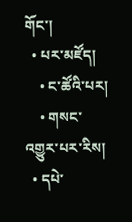གོང་།
  • པར་མཛོད།
    • ང་ཚོའི་པར།
    • གསང་འགྱུར་པར་རིས།
  • དཔེ་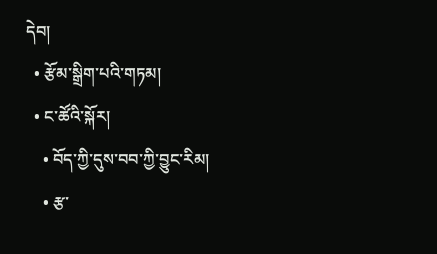དེབ།
  • རྩོམ་སྒྲིག་པའི་གཏམ།
  • ང་ཚོའི་སྐོར།
    • བོད་ཀྱི་དུས་བབ་ཀྱི་བྱུང་རིམ།
    • རྩ་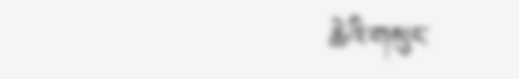ཆེའི་གསུང་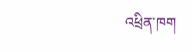འཕྲིན་ཁག